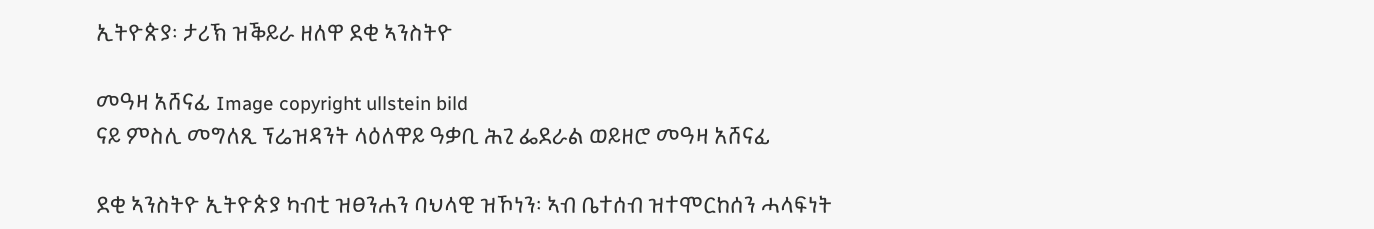ኢትዮጵያ፡ ታሪኽ ዝቕይራ ዘለዋ ደቂ ኣንስትዮ

መዓዛ አሸናፊ Image copyright ullstein bild
ናይ ምስሊ መግለጺ ፕሬዝዳንት ላዕለዋይ ዓቃቢ ሕጊ ፌደራል ወይዘሮ መዓዛ አሸናፊ

ደቂ ኣንስትዮ ኢትዮጵያ ካብቲ ዝፀንሐን ባህላዊ ዝኾነን፡ ኣብ ቤተሰብ ዝተሞርከሰን ሓላፍነት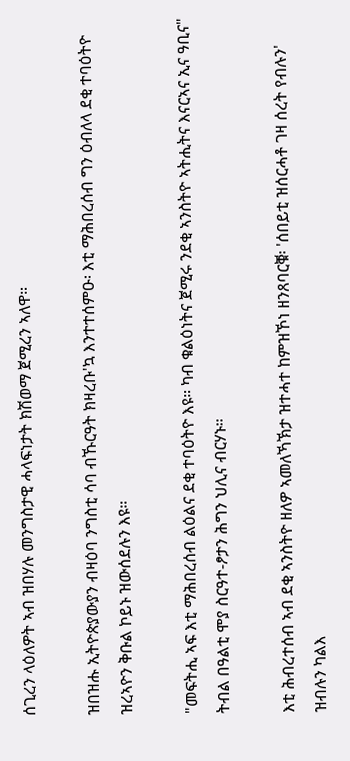ሰጊረን ላዕለዎት ኣብ ዝበሃሉ መንግስታዊ ሓላፍነታት ክሽወማ ጀሚረን ኣለዋ።

ዝበዝሑ ኢትዮጵያውያን ብዛዕባ ንግስቲ ሳባ ብኹርዓት ክዛረቡ'ኳ እንተተሰምዑ፡ እቲ ማሕበረሰብ ግን ዕብለላ ደቂ ተባዕትዮ ዝረኣዮን ቅቡል ኮይኑ ዝውሰደሉን እዩ።

"መፍትሒ ኣፍ እቲ ማሕበረሰብ ልዕልና ደቂ ተባዕትዮ እዩ። ካብ ቁልዕነትና ጀሚሩ ንደቂ ኣንስትዮ ኣትሒትና እናርኣና ኢና ዓቢና" ትብል በዓልቲ ሞያ ስርዓተ-ፆታን ሕግን ህሊና ብርሃኑ።

እቲ ሕብረተሰብ ኣብ ደቂ ኣንስትዮ ዘለዎ ኣመለኻኽታ ዝተሓተ ከምዝኾነ ዘንጸባርቑ፡ 'ሰበይቲ ዝሰርሓቶ ገዛ ሰረት የብሉን' ዝብሉን ካልእ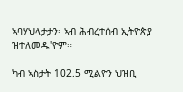ኣባሃህላታታን፡ ኣብ ሕብረተሰብ ኢትዮጵያ ዝተለመዱ'ዮም።

ካብ ኣስታት 102.5 ሚልዮን ህዝቢ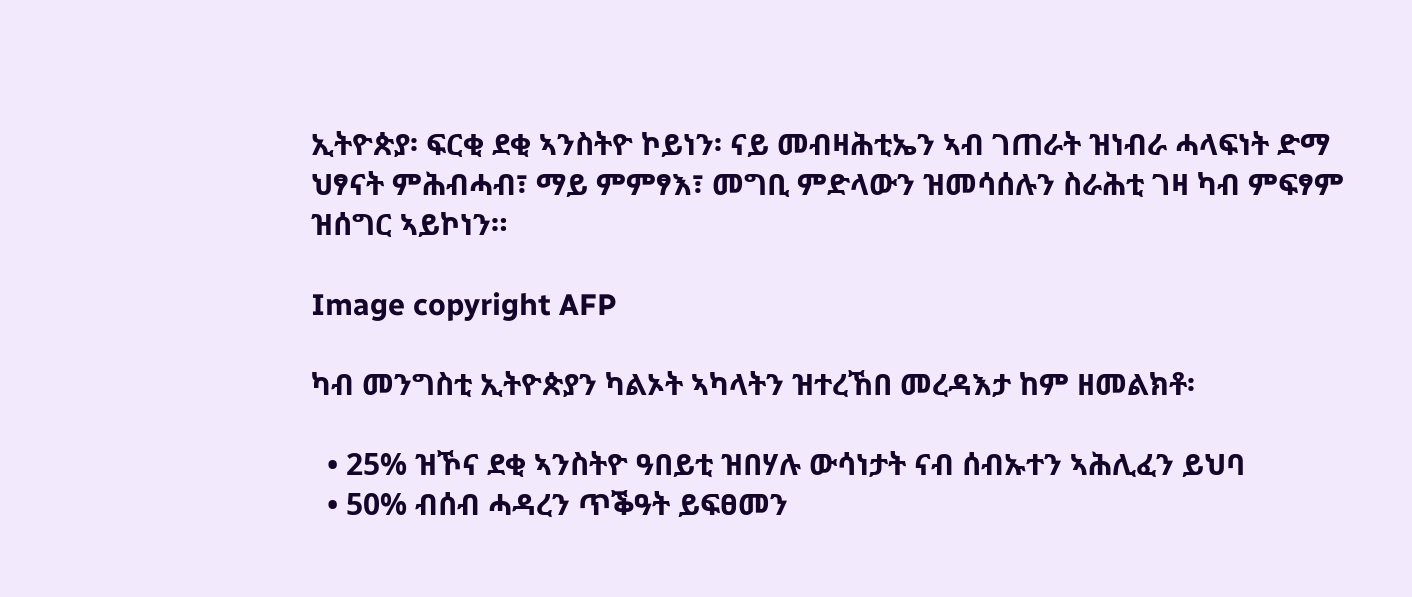ኢትዮጵያ፡ ፍርቂ ደቂ ኣንስትዮ ኮይነን፡ ናይ መብዛሕቲኤን ኣብ ገጠራት ዝነብራ ሓላፍነት ድማ ህፃናት ምሕብሓብ፣ ማይ ምምፃእ፣ መግቢ ምድላውን ዝመሳሰሉን ስራሕቲ ገዛ ካብ ምፍፃም ዝሰግር ኣይኮነን።

Image copyright AFP

ካብ መንግስቲ ኢትዮጵያን ካልኦት ኣካላትን ዝተረኸበ መረዳእታ ከም ዘመልክቶ፡

  • 25% ዝኾና ደቂ ኣንስትዮ ዓበይቲ ዝበሃሉ ውሳነታት ናብ ሰብኡተን ኣሕሊፈን ይህባ
  • 50% ብሰብ ሓዳረን ጥቕዓት ይፍፀመን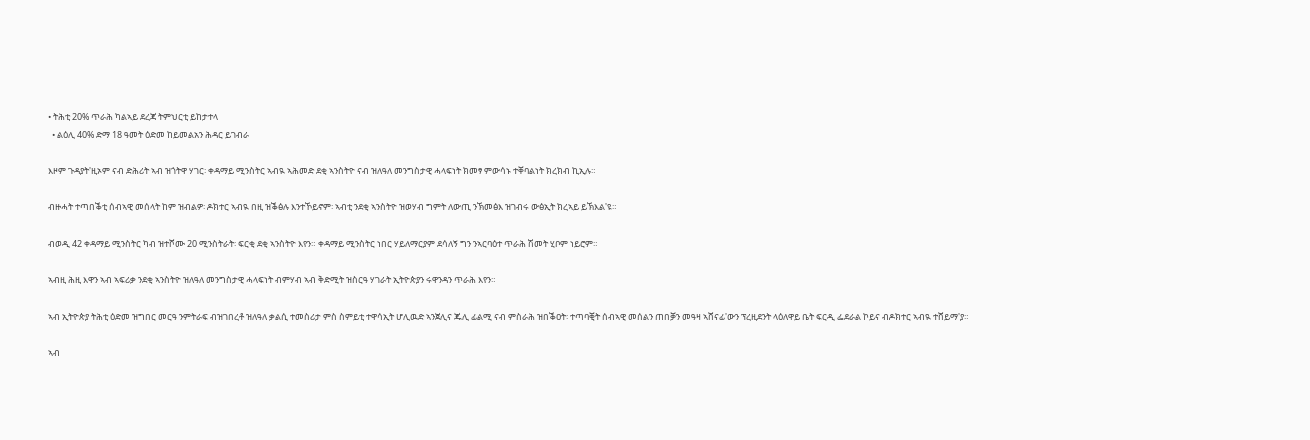• ትሕቲ 20% ጥራሕ ካልኣይ ደረጃ ትምህርቲ ይከታተላ
  • ልዕሊ 40% ድማ 18 ዓመት ዕድመ ከይመልአን ሕዳር ይገብራ

እዞም ጉዳያት'ዚኦም ናብ ድሕሪት ኣብ ዝጎትዋ ሃገር፡ ቀዳማይ ሚንስትር ኣብዪ ኣሕመድ ደቂ ኣንስትዮ ናብ ዝለዓለ መንግስታዊ ሓላፍነት ክመፃ ምውሳኑ ተቐባልነት ክረክብ ኪኢሉ።

ብዙሓት ተጣበቕቲ ሰብኣዊ መሰላት ከም ዝብልዎ፡ ዶክተር ኣብዪ በዚ ዝቕፅሉ እንተኾይኖም፡ ኣብቲ ንደቂ ኣንስትዮ ዝወሃብ ግምት ለውጢ ንኽመፅእ ዝገብሩ ውፅኢት ክረኣይ ይኽእል'ዩ።

ብወዲ 42 ቀዳማይ ሚንስትር ካብ ዝተሾሙ 20 ሚንስትራት፡ ፍርቂ ደቂ ኣንስትዮ እየን። ቀዳማይ ሚንስትር ነበር ሃይለማርያም ደሳለኝ ግን ንኣርባዕተ ጥራሕ ሽመት ሂቦም ነይሮም።

ኣብዚ ሕዚ እዋን ኣብ ኣፍሪቃ ንደቂ ኣንስትዮ ዝለዓለ መንግስታዊ ሓላፍነት ብምሃብ ኣብ ቅድሚት ዝስርዓ ሃገራት ኢትዮጵያን ሩዋንዳን ጥራሕ እየን።

ኣብ ኢትዮጵያ ትሕቲ ዕድመ ዝግበር መርዓ ንምትራፍ ብዝገበረቶ ዝለዓለ ቃልሲ ተመስሪታ ምስ ስምይቲ ተዋሳኢት ሆሊዉድ ኣንጀሊና ጁሊ ፊልሚ ናብ ምስራሕ ዝበቕዐት፡ ተጣባቒት ሰብኣዊ መሰልን ጠበቓን መዓዛ ኣሸናፊ'ውን ፕረዚደንት ላዕለዋይ ቤት ፍርዲ ፌደራል ኮይና ብዶክተር ኣብዪ ተሸይማ'ያ።

ኣብ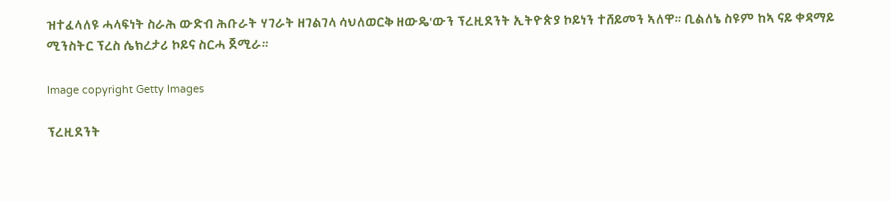ዝተፈላለዩ ሓላፍነት ስራሕ ውድብ ሕቡራት ሃገራት ዘገልገላ ሳህለወርቅ ዘውዴ'ውን ፕረዚደንት ኢትዮጵያ ኮይነን ተሸይመን ኣለዋ። ቢልለኔ ስዩም ከኣ ናይ ቀዳማይ ሚንስትር ፕረስ ሴክረታሪ ኮይና ስርሓ ጀሚራ።

Image copyright Getty Images

ፕረዚደንት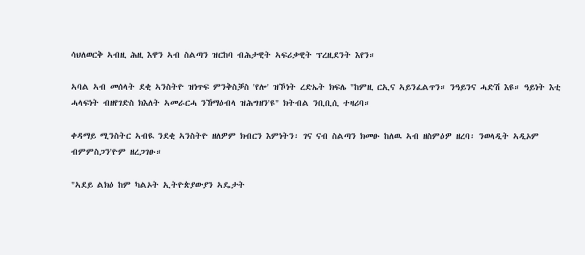ሳህለወርቅ ኣብዚ ሕዚ እዋን ኣብ ስልጣን ዝርከባ ብሕታዊት ኣፍሪቃዊት ፕረዚደንት እየን።

ኣባል ኣብ መሰላት ደቂ ኣንስትዮ ዝነጥፍ ምንቅስቓስ 'የሎ' ዝኾነት ረድኤት ክፍሌ "ከምዚ ርኢና ኣይንፈልጥን። ንዓይንና ሓድሽ እዩ። ዓይነት እቲ ሓላፍነት ብዘየገድስ ክእለት ኣመራርሓ ንኸማዕብላ ዝሕግዘን'ዩ" ክትብል ንቢቢሲ ተዛሪባ።

ቀዳማይ ሚንስትር ኣብዪ ንደቂ ኣንስትዮ ዘለዎም ክብርን እምነትን፡ ገና ናብ ስልጣን ክመፁ ከለዉ ኣብ ዘስምዕዎ ዘረባ፡ ንወላዲት ኣዲኦም ብምምስጋን'ዮም ዘረጋገፁ።

"ኣደይ ልክዕ ከም ካልኦት ኢትዮጵያውያን ኣዴታት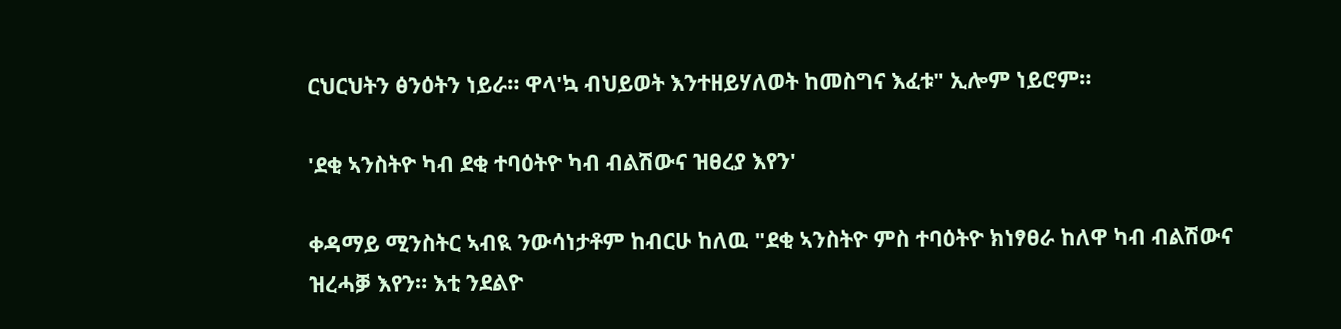ርህርህትን ፅንዕትን ነይራ። ዋላ'ኳ ብህይወት እንተዘይሃለወት ከመስግና እፈቱ" ኢሎም ነይሮም።

'ደቂ ኣንስትዮ ካብ ደቂ ተባዕትዮ ካብ ብልሽውና ዝፀረያ እየን'

ቀዳማይ ሚንስትር ኣብዪ ንውሳነታቶም ከብርሁ ከለዉ "ደቂ ኣንስትዮ ምስ ተባዕትዮ ክነፃፀራ ከለዋ ካብ ብልሽውና ዝረሓቓ እየን። እቲ ንደልዮ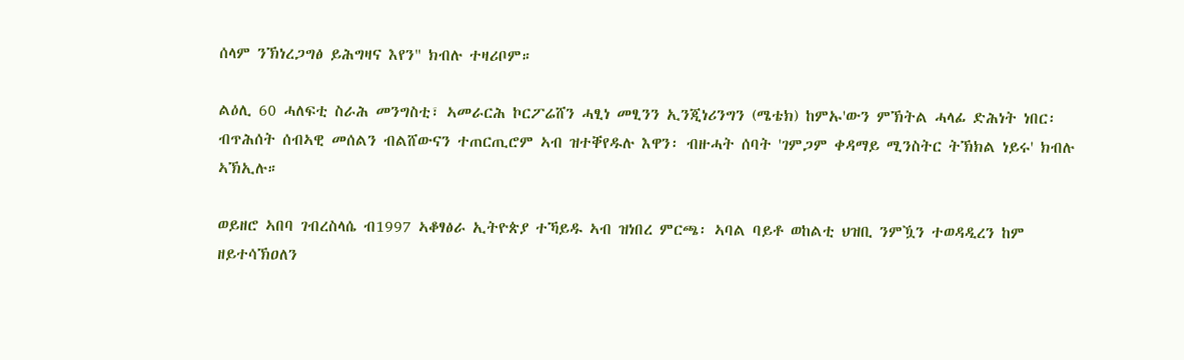ሰላም ንኽነረጋግፅ ይሕግዛና እየን" ክብሉ ተዛሪቦም።

ልዕሊ 60 ሓለፍቲ ስራሕ መንግስቲ፣ ኣመራርሕ ኮርፖሬሸን ሓፂነ መፂንን ኢንጂነሪንግን (ሜቴክ) ከምኡ'ውን ምኽትል ሓላፊ ድሕነት ነበር፡ ብጥሕሰት ሰብኣዊ መሰልን ብልሸውናን ተጠርጢሮም ኣብ ዝተቐየዱሉ እዋን፡ ብዙሓት ሰባት 'ገምጋም ቀዳማይ ሚንስትር ትኽክል ነይሩ' ክብሉ ኣኽኢሉ።

ወይዘሮ ኣበባ ገብረስላሴ ብ1997 ኣቆፃፅራ ኢትዮጵያ ተኻይዱ ኣብ ዝነበረ ምርጫ፡ ኣባል ባይቶ ወከልቲ ህዝቢ ንምዃን ተወዳዲረን ከም ዘይተሳኽዐለን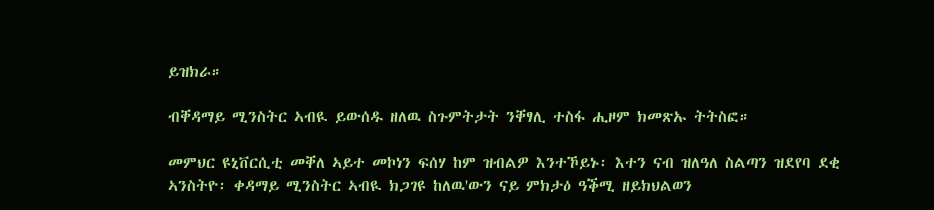ይዝክራ።

ብቐዳማይ ሚንስትር ኣብዪ ይውሰዱ ዘለዉ ስጉምትታት ንቐፃሊ ተስፋ ሒዞም ክመጽኡ ትትስፎ።

መምህር ዩኒቨርሲቲ መቐለ ኣይተ መኮነን ፍሰሃ ከም ዝብልዎ እንተኾይኑ፡ እተን ናብ ዝለዓለ ስልጣን ዝደየባ ደቂ ኣንስትዮ፡ ቀዳማይ ሚንስትር ኣብዪ ክጋገዩ ከለዉ'ውን ናይ ምክታዕ ዓቕሚ ዘይክህልወን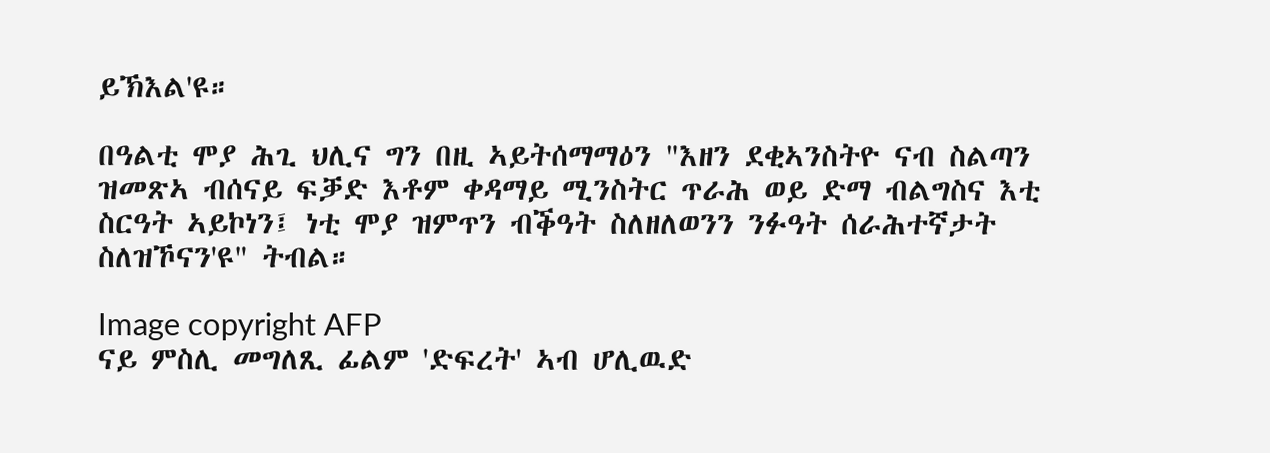ይኽእል'ዩ።

በዓልቲ ሞያ ሕጊ ህሊና ግን በዚ ኣይትሰማማዕን "እዘን ደቂኣንስትዮ ናብ ስልጣን ዝመጽኣ ብሰናይ ፍቓድ እቶም ቀዳማይ ሚንስትር ጥራሕ ወይ ድማ ብልግስና እቲ ስርዓት ኣይኮነን፤ ነቲ ሞያ ዝምጥን ብቕዓት ስለዘለወንን ንፉዓት ሰራሕተኛታት ስለዝኾናን'ዩ" ትብል።

Image copyright AFP
ናይ ምስሊ መግለጺ ፊልም 'ድፍረት' ኣብ ሆሊዉድ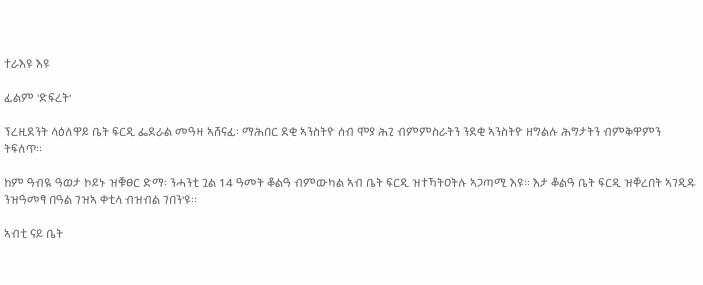ተራእዩ እዩ

ፊልም 'ድፍረት'

ፕረዚደንት ላዕለዋይ ቤት ፍርዲ ፌደራል መዓዛ ኣሸናፊ፡ ማሕበር ደቂ ኣንስትዮ ሰብ ሞያ ሕጊ ብምምስራትን ንደቂ ኣንስትዮ ዘግልሉ ሕግታትን ብምቅዋምን ትፍለጥ።

ከም ዓብዪ ዓወታ ኮይኑ ዝቑፀር ድማ፡ ንሓንቲ ጓል 14 ዓመት ቆልዓ ብምውካል ኣብ ቤት ፍርዲ ዝተኻትዐትሉ ኣጋጣሚ እዩ። እታ ቆልዓ ቤት ፍርዲ ዝቐረበት ኣገዲዱ ንዝዓመፃ በዓል ገዝኣ ቀቲላ ብዝብል ገበን'ዩ።

ኣብቲ ናይ ቤት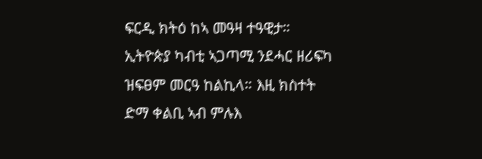ፍርዲ ክትዕ ከኣ መዓዛ ተዓዊታ። ኢትዮጵያ ካብቲ ኣጋጣሚ ንደሓር ዘሪፍካ ዝፍፀም መርዓ ከልኪላ። እዚ ክስተት ድማ ቀልቢ ኣብ ምሉእ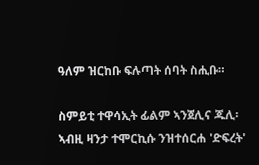ዓለም ዝርከቡ ፍሉጣት ሰባት ስሒቡ።

ስምይቲ ተዋሳኢት ፊልም ኣንጀሊና ጁሊ፡ ኣብዚ ዛንታ ተሞርኪሱ ንዝተሰርሐ 'ድፍረት'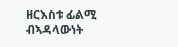ዘርእስቱ ፊልሚ ብኣዳላውነት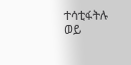ተሳቲፋትሉ ወይ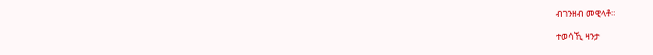ብገንዘብ መዊላቶ።

ተወሳኺ ዛንታ